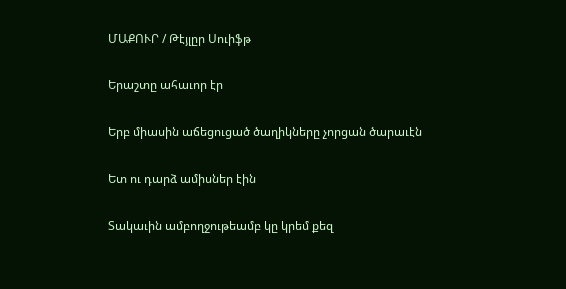ՄԱՔՈՒՐ / Թէյլըր Սուիֆթ

Երաշտը ահաւոր էր

Երբ միասին աճեցուցած ծաղիկները չորցան ծարաւէն

Ետ ու դարձ ամիսներ էին

Տակաւին ամբողջութեամբ կը կրեմ քեզ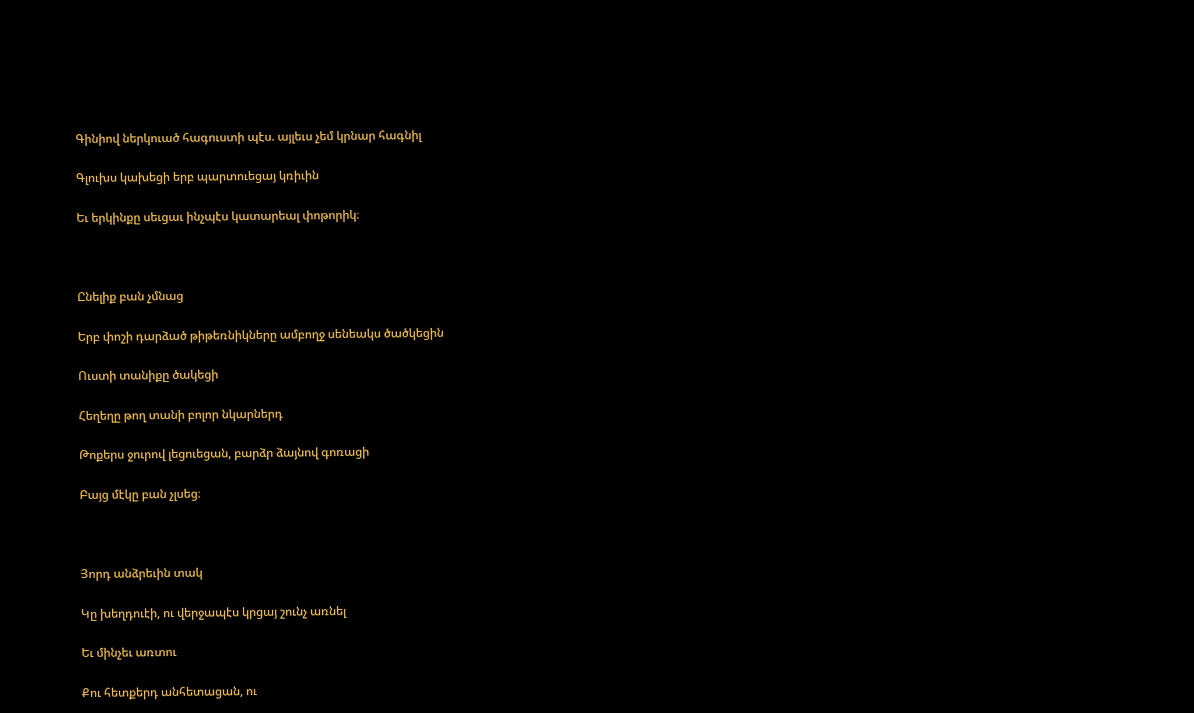Գինիով ներկուած հագուստի պէս. այլեւս չեմ կրնար հագնիլ

Գլուխս կախեցի երբ պարտուեցայ կռիւին

Եւ երկինքը սեւցաւ ինչպէս կատարեալ փոթորիկ։



Ընելիք բան չմնաց

Երբ փոշի դարձած թիթեռնիկները ամբողջ սենեակս ծածկեցին

Ուստի տանիքը ծակեցի

Հեղեղը թող տանի բոլոր նկարներդ

Թոքերս ջուրով լեցուեցան, բարձր ձայնով գոռացի

Բայց մէկը բան չլսեց։



Յորդ անձրեւին տակ

Կը խեղդուէի, ու վերջապէս կրցայ շունչ առնել

Եւ մինչեւ առտու

Քու հետքերդ անհետացան, ու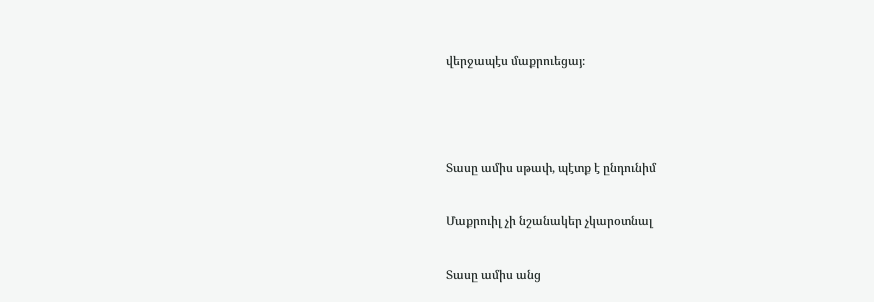վերջապէս մաքրուեցայ։



Տասը ամիս սթափ, պէտք է ընդունիմ

Մաքրուիլ չի նշանակեր չկարօտնալ

Տասը ամիս անց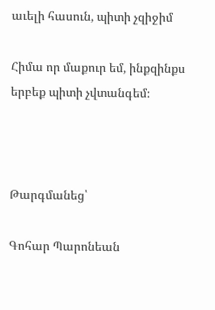աւելի հասուն, պիտի չզիջիմ

Հիմա որ մաքուր եմ, ինքզինքս երբեք պիտի չվտանգեմ։



Թարգմանեց՝

Գոհար Պարոնեան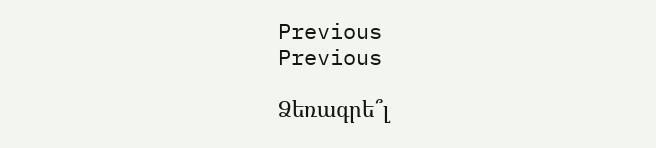Previous
Previous

Ձեռագրե՞լ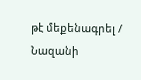թէ մեքենագրել / Նազանի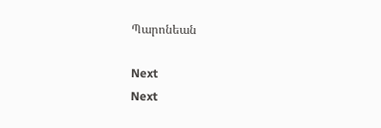Պարոնեան

Next
Next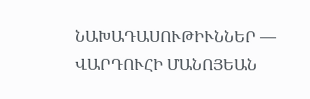ՆԱԽԱԴԱՍՈՒԹԻՒՆՆԵՐ — ՎԱՐԴՈՒՀԻ ՄԱՆՈՅԵԱՆ